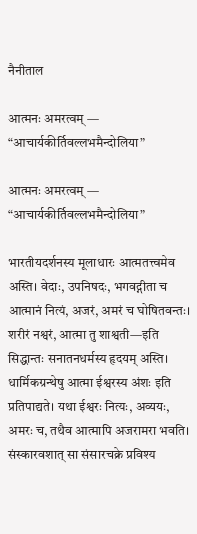नैनीताल

आत्मनः अमरत्वम् — “आचार्यकीर्तिवल्लभमैन्दोलिया”

आत्मनः अमरत्वम् — “आचार्यकीर्तिवल्लभमैन्दोलिया”

भारतीयदर्शनस्य मूलाधारः आत्मतत्त्वमेव अस्ति। वेदाः, उपनिषदः, भगवद्गीता च आत्मानं नित्यं, अजरं, अमरं च घोषितवन्तः। शरीरं नश्वरं, आत्मा तु शाश्वती—इति सिद्धान्तः सनातनधर्मस्य हृदयम् अस्ति। धार्मिकग्रन्थेषु आत्मा ईश्वरस्य अंशः इति प्रतिपाद्यते। यथा ईश्वरः नित्यः, अव्ययः, अमरः च, तथैव आत्मापि अजरामरा भवति। संस्कारवशात् सा संसारचक्रे प्रविश्य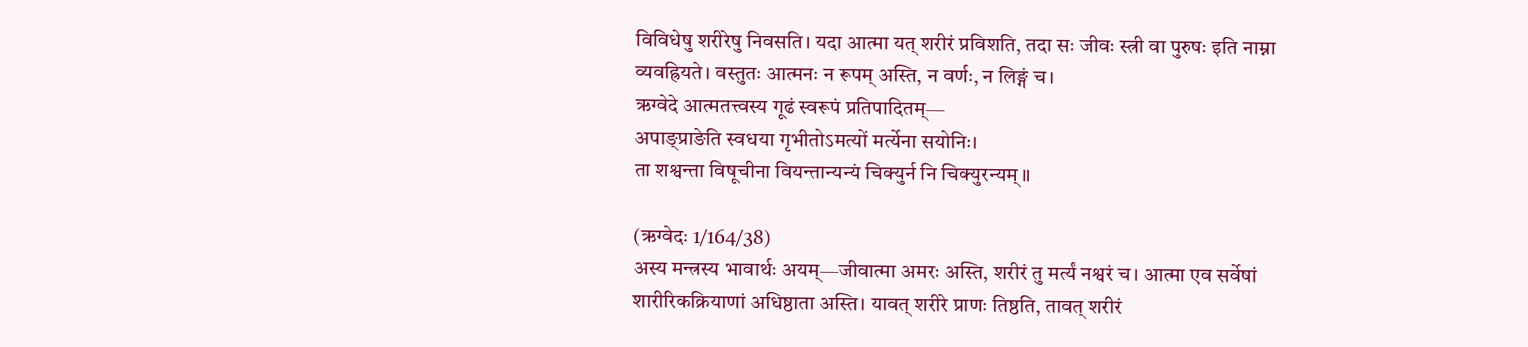विविधेषु शरीरेषु निवसति। यदा आत्मा यत् शरीरं प्रविशति, तदा सः जीवः स्त्री वा पुरुषः इति नाम्ना व्यवह्रियते। वस्तुतः आत्मनः न रूपम् अस्ति, न वर्णः, न लिङ्गं च।
ऋग्वेदे आत्मतत्त्वस्य गूढं स्वरूपं प्रतिपादितम्—
अपाङ्प्राङेति स्वधया गृभीतोऽमत्यों मर्त्येना सयोनिः।
ता शश्वन्ता विषूचीना वियन्तान्यन्यं चिक्युर्न नि चिक्युरन्यम्॥

(ऋग्वेदः 1/164/38)
अस्य मन्त्रस्य भावार्थः अयम्—जीवात्मा अमरः अस्ति, शरीरं तु मर्त्यं नश्वरं च। आत्मा एव सर्वेषां शारीरिकक्रियाणां अधिष्ठाता अस्ति। यावत् शरीरे प्राणः तिष्ठति, तावत् शरीरं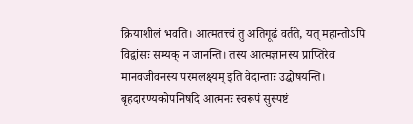क्रियाशीलं भवति। आत्मतत्त्वं तु अतिगूढं वर्तते, यत् महान्तोऽपि विद्वांसः सम्यक् न जानन्ति। तस्य आत्मज्ञानस्य प्राप्तिरेव मानवजीवनस्य परमलक्ष्यम् इति वेदान्ताः उद्घोषयन्ति।
बृहदारण्यकोपनिषदि आत्मनः स्वरूपं सुस्पष्टं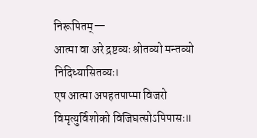निरूपितम्—
आत्मा वा अरे द्रष्टव्यः श्रोतव्यो मन्तव्यो निदिध्यासितव्यः।
एष आत्मा अपहतपाप्मा विजरो विमृत्युर्विशोको विजिघत्सोऽपिपासः॥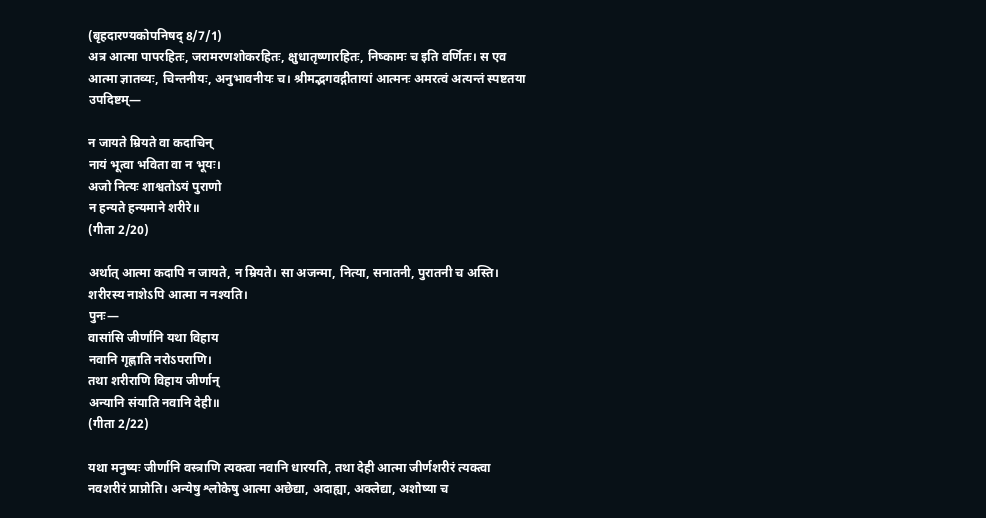(बृहदारण्यकोपनिषद् 8/7/1)
अत्र आत्मा पापरहितः, जरामरणशोकरहितः, क्षुधातृष्णारहितः, निष्कामः च इति वर्णितः। स एव आत्मा ज्ञातव्यः, चिन्तनीयः, अनुभावनीयः च। श्रीमद्भगवद्गीतायां आत्मनः अमरत्वं अत्यन्तं स्पष्टतया उपदिष्टम्—

न जायते म्रियते वा कदाचिन्
नायं भूत्वा भविता वा न भूयः।
अजो नित्यः शाश्वतोऽयं पुराणो
न हन्यते हन्यमाने शरीरे॥
(गीता 2/20)

अर्थात् आत्मा कदापि न जायते, न म्रियते। सा अजन्मा, नित्या, सनातनी, पुरातनी च अस्ति। शरीरस्य नाशेऽपि आत्मा न नश्यति।
पुनः—
वासांसि जीर्णानि यथा विहाय
नवानि गृह्णाति नरोऽपराणि।
तथा शरीराणि विहाय जीर्णान्
अन्यानि संयाति नवानि देही॥
(गीता 2/22)

यथा मनुष्यः जीर्णानि वस्त्राणि त्यक्त्वा नवानि धारयति, तथा देही आत्मा जीर्णशरीरं त्यक्त्वा नवशरीरं प्राप्नोति। अन्येषु श्लोकेषु आत्मा अछेद्या, अदाह्या, अक्लेद्या, अशोष्या च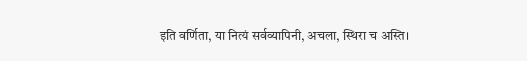इति वर्णिता, या नित्यं सर्वव्यापिनी, अचला, स्थिरा च अस्ति।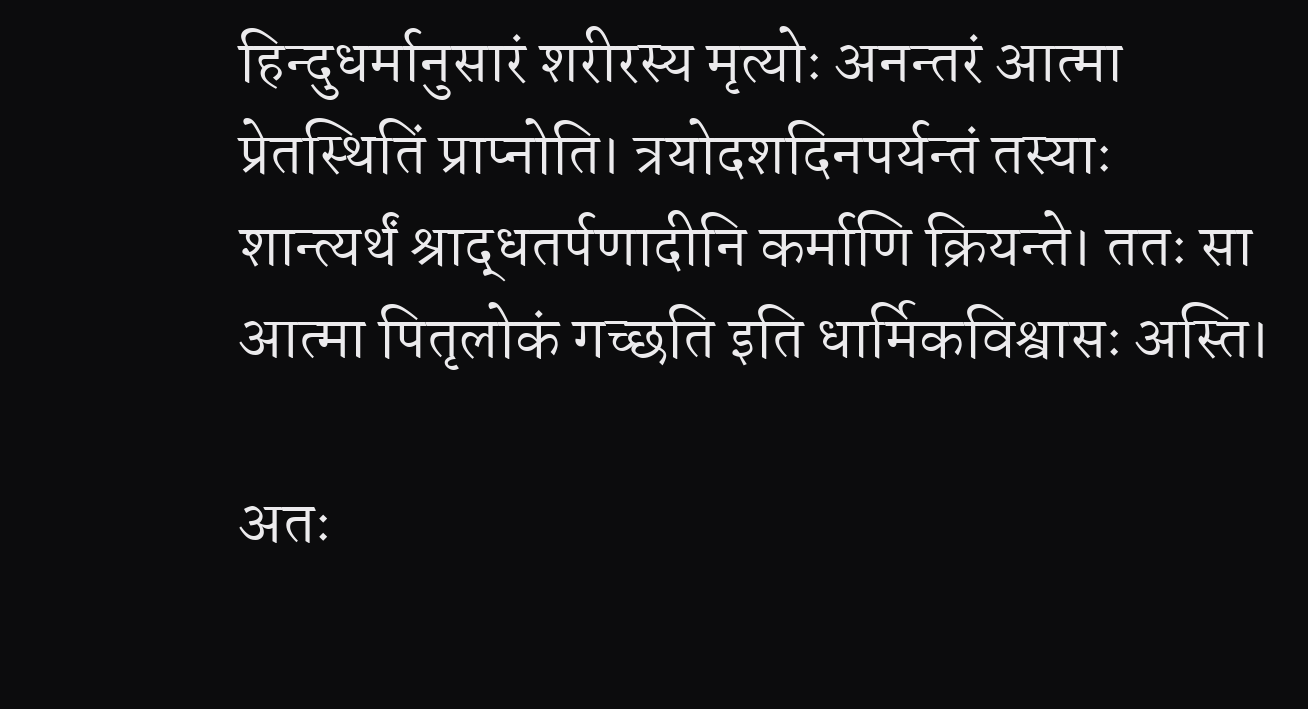हिन्दुधर्मानुसारं शरीरस्य मृत्योः अनन्तरं आत्मा प्रेतस्थितिं प्राप्नोति। त्रयोदशदिनपर्यन्तं तस्याः शान्त्यर्थं श्राद्धतर्पणादीनि कर्माणि क्रियन्ते। ततः सा आत्मा पितृलोकं गच्छति इति धार्मिकविश्वासः अस्ति।

अतः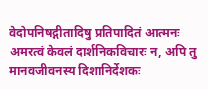वेदोपनिषद्गीतादिषु प्रतिपादितं आत्मनः अमरत्वं केवलं दार्शनिकविचारः न, अपि तु मानवजीवनस्य दिशानिर्देशकः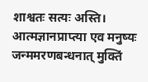शाश्वतः सत्यः अस्ति। आत्मज्ञानप्राप्त्या एव मनुष्यः जन्ममरणबन्धनात् मुक्तिं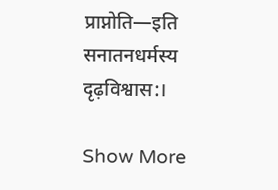प्राप्नोति—इति सनातनधर्मस्य दृढ़विश्वास:।

Show More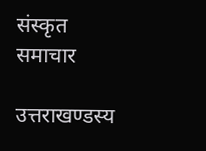संस्कृत समाचार

उत्तराखण्डस्य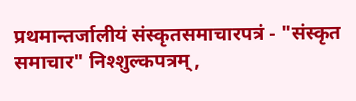प्रथमान्तर्जालीयं संस्कृतसमाचारपत्रं - "संस्कृत समाचार" निश्शुल्कपत्रम् ,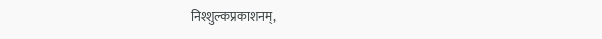निश्शुल्कप्रकाशनम्,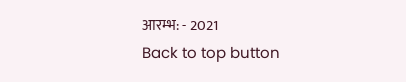आरम्भ: - 2021
Back to top button